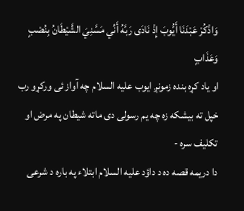وَاذْكُرْ عَبْدَنَا أَيُّوبَ إِذْ نَادَى رَبَّهُ أَنِّي مَسَّنِيَ الشَّيْطَانُ بِنُصْبٍ وَعَذَابٍ
او یاد کړه بنده زمونږ ایوب علیه السلام چه آواز ئی ورکړو رب خپل ته بیشکه زه چه یم رسولی دی ماته شیطان په مرض او تکلیف سره -
دا دریمه قصه ده د داؤد علیه السلام ابتلاء په باره د شرعی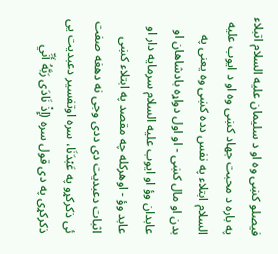فیصلو کښی وه او د سلیمان علیه السلام اتبلاء په باره د محبت جهاد کښی وه او د ایوب علیه السلام ابتلاء په نفس دده کښی وه یعنی په بدن او مال کښی - او اول دواړه بادشاهان او عابدان وؤ او ایوب علیه السلام سرمایه دار او عابد وؤ - اوهرکله چه مقصد په ابتلاء کښی اثبات دعبدیت دی ددی وجی نه دهغه صفت ئی ذکرکړو په عَبْدَنَا، سره اوتفسیر دعبدیت يی ذکرکړی په دی قول سره (إِذْ نَادَى رَبَّهُ أَنِّي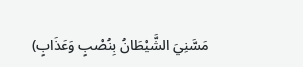مَسَّنِيَ الشَّيْطَانُ بِنُصْبٍ وَعَذَابٍ)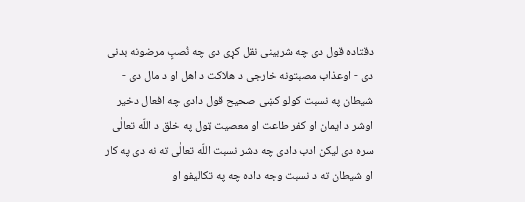دقتاده قول دی چه شربینی نقل کړی دی چه نُصبٍ مرضونه بدنی دی - اوعذاب مصبتونه خارجی د هلاکت د اهل او د مال دی - شیطان په نسبت کولو کښی صحیح قول دادی چه افعال دخیر اوشر د ایمان او کفر طاعت او معصیت ټول په خلق د اللّه تعالٰی سره دی لیکن ادب دادی چه دشر نسبت اللّه تعالٰی ته نه دی په کار او شیطان ته د نسبت وجه داده چه په تکالیفو او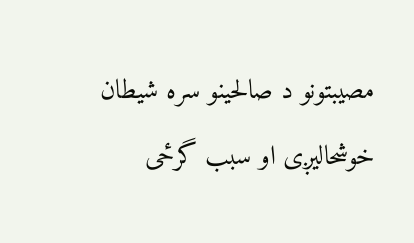مصیبتونو د صالحینو سره شیطان خوشحالیږی او سبب گرځی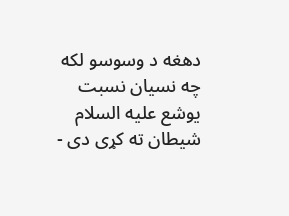دهغه د وسوسو لکه چه نسیان نسبت یوشع علیه السلام شیطان ته کړی دی -